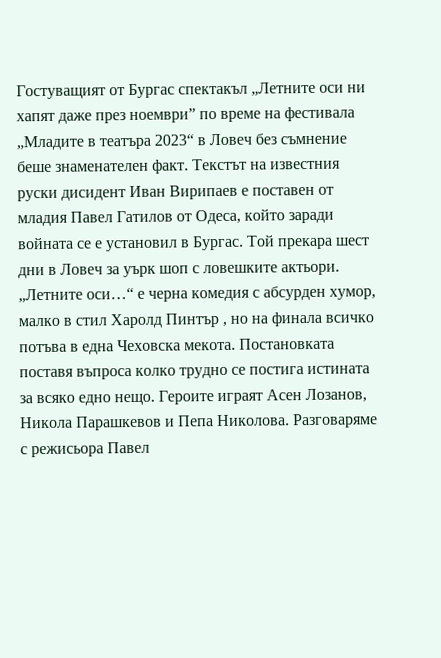Гостуващият от Бургас спектакъл „Летните оси ни хапят даже през ноември” по време на фестивала „Младите в театъра 2023“ в Ловеч без съмнение беше знаменателен факт. Текстът на известния руски дисидент Иван Вирипаев е поставен от младия Павел Гатилов от Одеса, който заради войната се е установил в Бургас. Той прекара шест дни в Ловеч за уърк шоп с ловешките актьори. „Летните оси…“ е черна комедия с абсурден хумор, малко в стил Харолд Пинтър , но на финала всичко потъва в една Чеховска мекота. Постановката поставя въпроса колко трудно се постига истината за всяко едно нещо. Героите играят Асен Лозанов, Никола Парашкевов и Пепа Николова. Разговаряме с режисьора Павел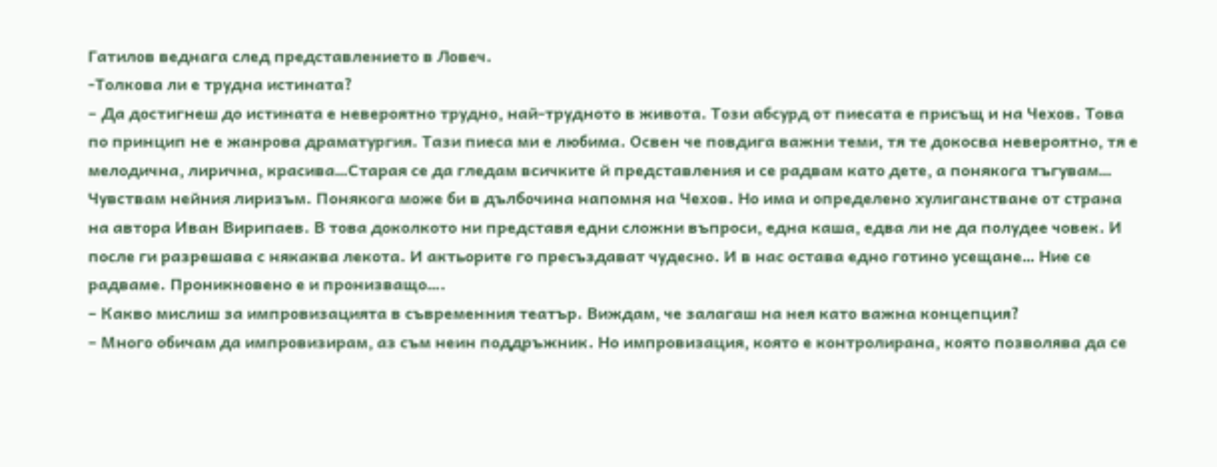Гатилов веднага след представлението в Ловеч.
-Толкова ли е трудна истината?
– Да достигнеш до истината е невероятно трудно, най-трудното в живота. Този абсурд от пиесата е присъщ и на Чехов. Това по принцип не е жанрова драматургия. Тази пиеса ми е любима. Освен че повдига важни теми, тя те докосва невероятно, тя е мелодична, лирична, красива…Старая се да гледам всичките й представления и се радвам като дете, а понякога тъгувам… Чувствам нейния лиризъм. Понякога може би в дълбочина напомня на Чехов. Но има и определено хулиганстване от страна на автора Иван Вирипаев. В това доколкото ни представя едни сложни въпроси, една каша, едва ли не да полудее човек. И после ги разрешава с някаква лекота. И актьорите го пресъздават чудесно. И в нас остава едно готино усещане… Ние се радваме. Проникновено е и пронизващо….
– Какво мислиш за импровизацията в съвременния театър. Виждам, че залагаш на нея като важна концепция?
– Много обичам да импровизирам, аз съм неин поддръжник. Но импровизация, която е контролирана, която позволява да се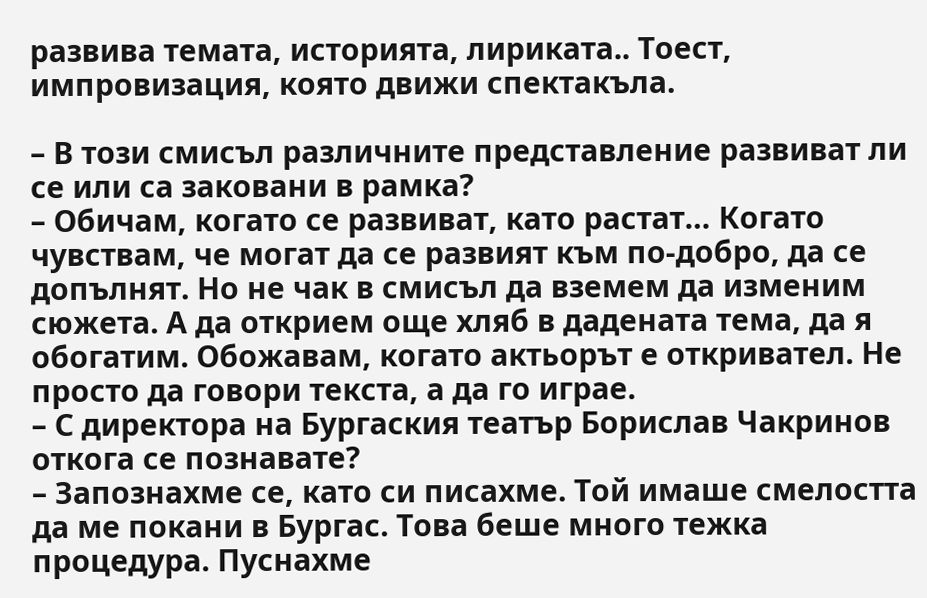развива темата, историята, лириката.. Тоест, импровизация, която движи спектакъла.

– В този смисъл различните представление развиват ли се или са заковани в рамка?
– Обичам, когато се развиват, като растат… Когато чувствам, че могат да се развият към по-добро, да се допълнят. Но не чак в смисъл да вземем да изменим сюжета. А да открием още хляб в дадената тема, да я обогатим. Обожавам, когато актьорът е откривател. Не просто да говори текста, а да го играе.
– С директора на Бургаския театър Борислав Чакринов откога се познавате?
– Запознахме се, като си писахме. Той имаше смелостта да ме покани в Бургас. Това беше много тежка процедура. Пуснахме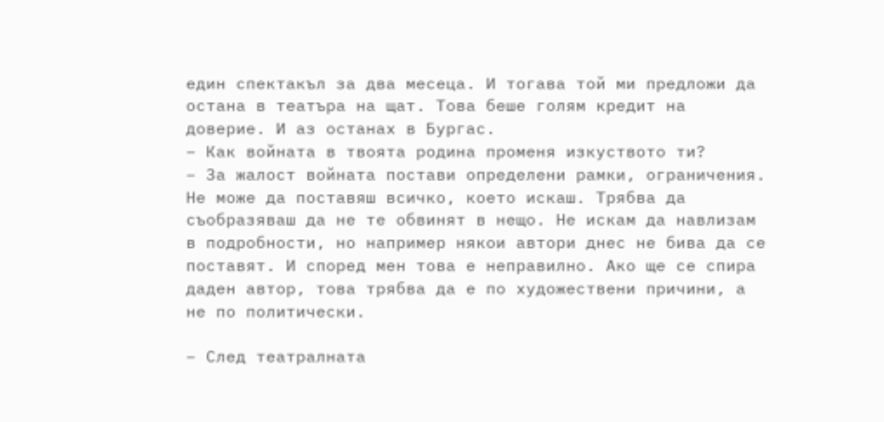един спектакъл за два месеца. И тогава той ми предложи да остана в театъра на щат. Това беше голям кредит на доверие. И аз останах в Бургас.
– Как войната в твоята родина променя изкуството ти?
– За жалост войната постави определени рамки, ограничения. Не може да поставяш всичко, което искаш. Трябва да съобразяваш да не те обвинят в нещо. Не искам да навлизам в подробности, но например някои автори днес не бива да се поставят. И според мен това е неправилно. Ако ще се спира даден автор, това трябва да е по художествени причини, а не по политически.

– След театралната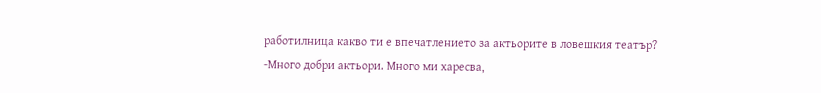работилница какво ти е впечатлението за актьорите в ловешкия театър?
-Много добри актьори. Много ми харесва,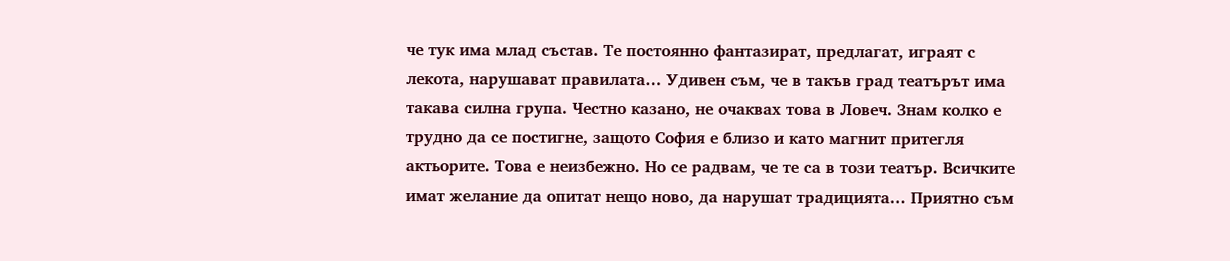че тук има млад състав. Те постоянно фантазират, предлагат, играят с лекота, нарушават правилата… Удивен съм, че в такъв град театърът има такава силна група. Честно казано, не очаквах това в Ловеч. Знам колко е трудно да се постигне, защото София е близо и като магнит притегля актьорите. Това е неизбежно. Но се радвам, че те са в този театър. Всичките имат желание да опитат нещо ново, да нарушат традицията… Приятно съм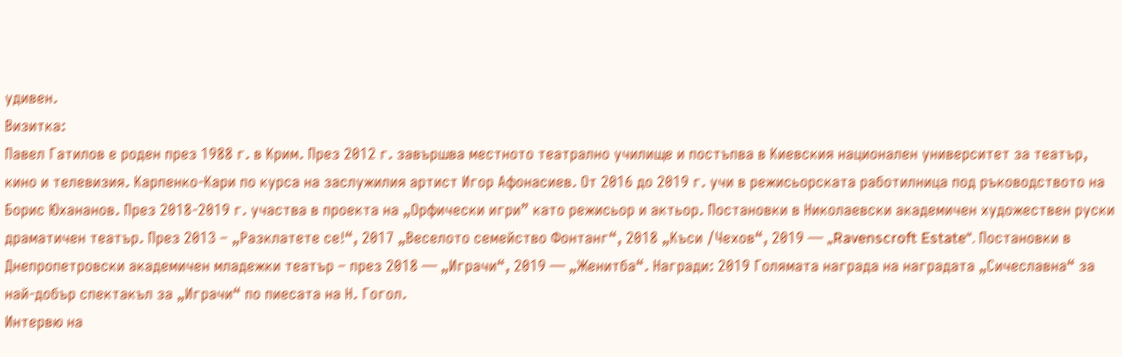удивен.
Визитка:
Павел Гатилов е роден през 1988 г. в Крим. През 2012 г. завършва местното театрално училище и постъпва в Киевския национален университет за театър, кино и телевизия. Карпенко-Кари по курса на заслужилия артист Игор Афонасиев. От 2016 до 2019 г. учи в режисьорската работилница под ръководството на Борис Юхананов. През 2018-2019 г. участва в проекта на „Орфически игри” като режисьор и актьор. Постановки в Николаевски академичен художествен руски драматичен театър. През 2013 – „Разклатете се!“, 2017 „Веселото семейство Фонтанг“, 2018 „Къси /Чехов“, 2019 — „Ravenscroft Estate“. Постановки в Днепропетровски академичен младежки театър – през 2018 — „Играчи“, 2019 — „Женитба“. Награди: 2019 Голямата награда на наградата „Сичеславна“ за най-добър спектакъл за „Играчи“ по пиесата на Н. Гогол.
Интервю на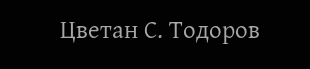Цветан С. Тодоров